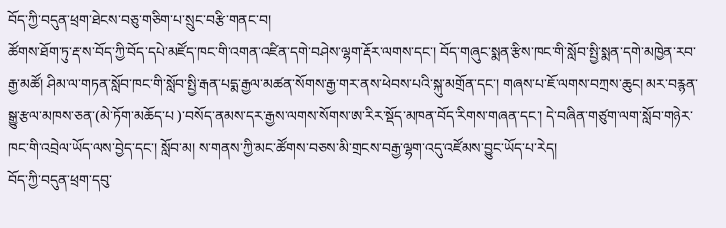བོད་ཀྱི་བདུན་ཕྲག་ཐེངས་བཅུ་གཅིག་པ་སྲུང་བརྩི་གནང་བ།
ཚོགས་ཐོག་ཏུ་རྡ་ས་བོད་ཀྱི་བོད་དཔེ་མཛོད་ཁང་གི་འགན་འཛིན་དགེ་བཤེས་ལྷག་རྡོར་ལགས་དང་། བོད་གཞུང་སྨན་རྩིས་ཁང་གི་སློབ་སྤྱི་སྨན་དགེ་མཁྱེན་རབ་རྒྱ་མཚོ། ཤིམ་ལ་གཏན་སློབ་ཁང་གི་སློབ་སྤྱི་རྒན་པདྨ་རྒྱལ་མཚན་སོགས་རྒྱ་གར་ནས་ཕེབས་པའི་སྐུ་མགྲོན་དང་། གཞས་པ་ཇོ་ལགས་བཀྲས་ཆུང། མར་བརྙན་སྒྱུ་རྩལ་མཁས་ཅན་(མེ་ཏོག་མཆོད་པ )་བསོད་ནམས་དར་རྒྱས་ལགས་སོགས་ཨ་རིར་སྡོད་མཁན་བོད་རིགས་གཞན་དང་། དེ་བཞིན་གཙུག་ལག་སློབ་གཉེར་ཁང་གི་འབྲེལ་ཡོད་ལས་བྱེད་དང་། སློབ་མ། ས་གནས་ཀྱི་མང་ཚོགས་བཅས་མི་གྲངས་བརྒྱ་ལྷག་འདུ་འཛོམས་བྱུང་ཡོད་པ་རེད།
བོད་ཀྱི་བདུན་ཕྲག་དབུ་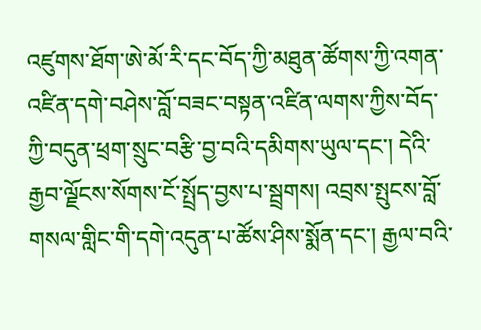འཛུགས་ཐོག་ཨེ་མོ་རི་དང་བོད་ཀྱི་མཐུན་ཚོགས་ཀྱི་འགན་འཛིན་དགེ་བཤེས་བློ་བཟང་བསྟན་འཛིན་ལགས་ཀྱིས་བོད་ཀྱི་བདུན་ཕྲག་སྲུང་བརྩི་བྱ་བའི་དམིགས་ཡུལ་དང་། དེའི་རྒྱབ་ལྗོངས་སོགས་ངོ་སྤྲོད་བྱས་པ་སྦྲགས། འབྲས་སྤུངས་བློ་གསལ་གླིང་གི་དགེ་འདུན་པ་ཚོས་ཤིས་སྨོན་དང་། རྒྱལ་བའི་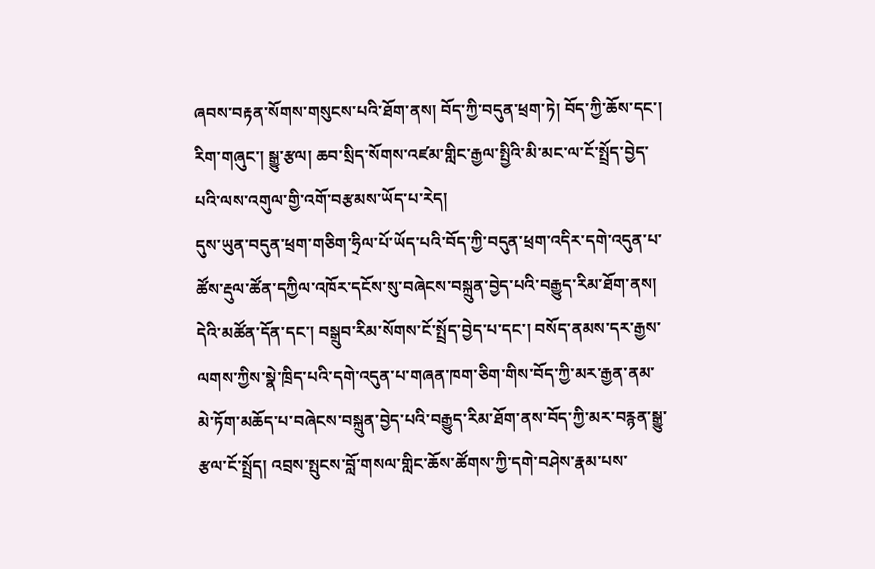ཞབས་བརྟན་སོགས་གསུངས་པའི་ཐོག་ནས། བོད་ཀྱི་བདུན་ཕྲག་ཏེ། བོད་ཀྱི་ཆོས་དང་། རིག་གཞུང་། སྒྱུ་རྩལ། ཆབ་སྲིད་སོགས་འཛམ་གླིང་རྒྱལ་སྤྱིའི་མི་མང་ལ་ངོ་སྤྲོད་བྱེད་པའི་ལས་འགུལ་གྱི་འགོ་བརྩམས་ཡོད་པ་རེད།
དུས་ཡུན་བདུན་ཕྲག་གཅིག་ཧྲིལ་པོ་ཡོད་པའི་བོད་ཀྱི་བདུན་ཕྲག་འདིར་དགེ་འདུན་པ་ཚོས་རྡུལ་ཚོན་དཀྱིལ་འཁོར་དངོས་སུ་བཞེངས་བསྐྲུན་བྱེད་པའི་བརྒྱུད་རིམ་ཐོག་ནས། དེའི་མཚོན་དོན་དང་། བསྒྲུབ་རིམ་སོགས་ངོ་སྤྲོད་བྱེད་པ་དང་། བསོད་ནམས་དར་རྒྱས་ལགས་ཀྱིས་སྣེ་ཁྲིད་པའི་དགེ་འདུན་པ་གཞན་ཁག་ཅིག་གིས་བོད་ཀྱི་མར་རྒྱན་ནམ་མེ་ཏོག་མཆོད་པ་བཞེངས་བསྐྲུན་བྱེད་པའི་བརྒྱུད་རིམ་ཐོག་ནས་བོད་ཀྱི་མར་བརྙན་སྒྱུ་རྩལ་ངོ་སྤྲོད། འབྲས་སྤུངས་བློ་གསལ་གླིང་ཆོས་ཚོགས་ཀྱི་དགེ་བཤེས་རྣམ་པས་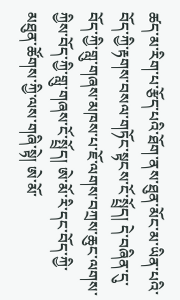ཚད་མ་རིག་པ་རྩོད་པའི་ཐོག་ནས་ཐུན་མོང་མ་ཡིན་པའི་བོད་ཀྱི་རྟགས་བསལ་གཏོང་སྟངས་ངོ་སྤྲོད། དེ་བཞིན་དུ་བོད་ཀྱི་གླུ་གཞས་མཁས་པ་ཇོ་ལགས་བཀྲས་ཆུང་ལགས་ཀྱིས་བོད་ཀྱི་གླུ་གཞས་ངོ་སྤྲོད། ཨེ་མོ་རི་དང་བོད་ཀྱི་མཐུན་ཚོགས་ཀྱི་ལས་གཞི་སྟེ། ཨེ་མོ་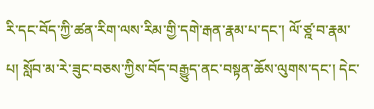རི་དང་བོད་ཀྱི་ཚན་རིག་ལས་རིམ་གྱི་དགེ་རྒན་རྣམ་པ་དང་། ལོ་ཙྰ་བ་རྣམ་པ། སློབ་མ་རེ་ཟུང་བཅས་ཀྱིས་བོད་བརྒྱུད་ནང་བསྟན་ཆོས་ལུགས་དང་། དེང་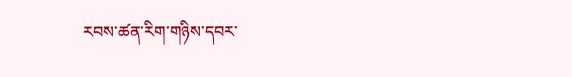རབས་ཚན་རིག་གཉིས་དབར་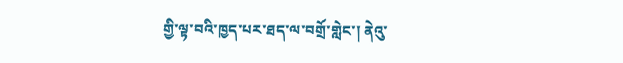གྱི་ལྟ་བའི་ཁྱད་པར་ཐད་ལ་བགྲོ་གླེང་། ནེའུ་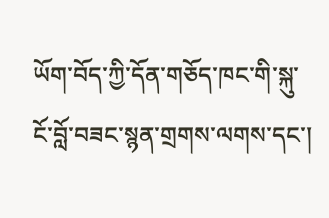ཡོག་བོད་ཀྱི་དོན་གཅོད་ཁང་གི་སྐུ་ངོ་བློ་བཟང་སྙན་གྲགས་ལགས་དང་།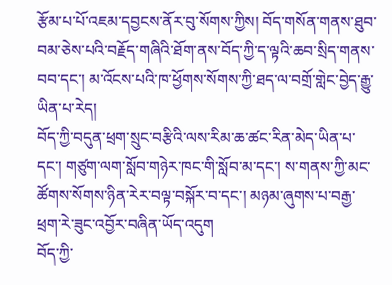རྩོམ་པ་པོ་འཇམ་དབྱངས་ནོར་བུ་སོགས་ཀྱིས། བོད་གསོན་གནས་ཐུབ་བམ་ཅེས་པའི་བརྗོད་གཞིའི་ཐོག་ནས་བོད་ཀྱི་ད་ལྟའི་ཆབ་སྲིད་གནས་བབ་དང་། མ་འོངས་པའི་ཁ་ཕྱོགས་སོགས་ཀྱི་ཐད་ལ་བགྲོ་གླེང་བྱེད་རྒྱུ་ཡིན་པ་རེད།
བོད་ཀྱི་བདུན་ཕྲག་སྲུང་བརྩིའི་ལས་རིམ་ཆ་ཚང་རིན་མེད་ཡིན་པ་དང་། གཙུག་ལག་སློབ་གཉེར་ཁང་གི་སློབ་མ་དང་། ས་གནས་ཀྱི་མང་ཚོགས་སོགས་ཉིན་རེར་བལྟ་བསྐོར་བ་དང་། མཉམ་ཞུགས་པ་བརྒྱ་ཕྲག་རེ་ཟུང་འབྱོར་བཞིན་ཡོད་འདུག
བོད་ཀྱི་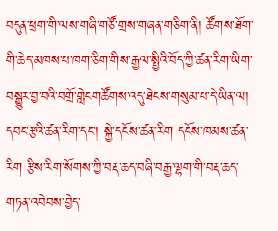བདུན་ཕྲག་གི་ལས་གཞི་གཙོ་གྲས་གཞན་གཅིག་ནི། ཚོགས་ཐོག་གི་ཆེད་མཁས་པ་ཁག་ཅིག་གིས་རྒྱལ་སྤྱིའི་བོད་ཀྱི་ཚན་རིག་ཡིག་བསྒྱུར་བྱ་བའི་བགྲོ་གླེངགཚོགས་འདུ་ཐེངས་གསུམ་པ་དེ་ཡིན་ལ། དབང་རྩའི་ཚན་རིག་དང་། སྐྱེ་དངོས་ཚན་རིག དངོས་ཁམས་ཚན་རིག རྩིས་རིག་སོགས་ཀྱི་བརྡ་ཆད་བཞི་བརྒྱ་ལྷག་གི་བརྡ་ཆད་གཏན་འབེབས་བྱེད་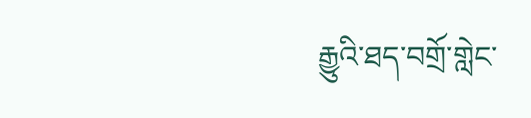རྒྱུའི་ཐད་བགྲོ་གླེང་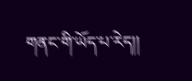གནང་གི་ཡོད་པ་རེད།།